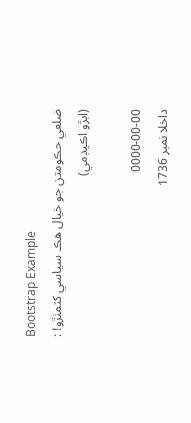Bootstrap Example
ضلعي حڪومتن جو خيال هڪ سياسي کٽمٺڙو! : (ابڙو اڪيڊمي)

0000-00-00
داخلا نمبر 1736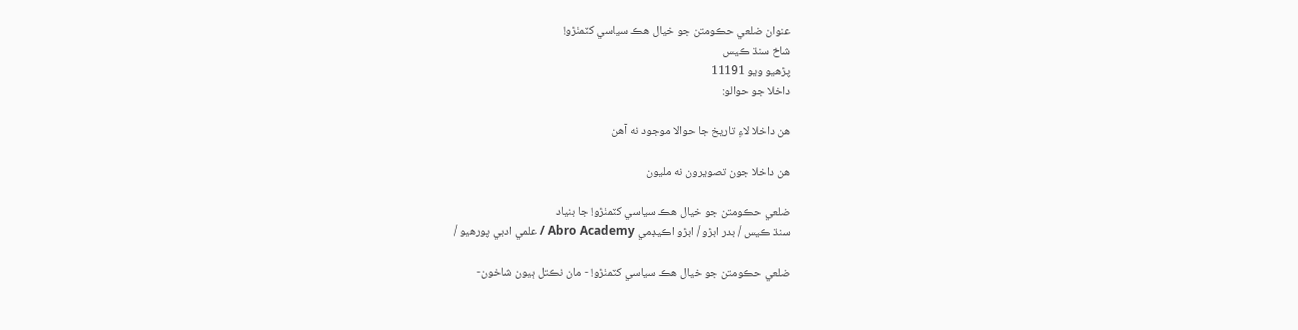عنوان ضلعي حڪومتن جو خيال هڪ سياسي کٽمٺڙو!
شاخ سنڌ ڪيس
پڙهيو ويو 11191
داخلا جو حوالو:

هن داخلا لاءِ تاريخ جا حوالا موجود نه آهن

هن داخلا جون تصويرون نه مليون

ضلعي حڪومتن جو خيال هڪ سياسي کٽمٺڙو! جا بنياد
سنڌ ڪيس / بدر ابڙو / ابڙو اڪيڊمي Abro Academy / علمي ادبي پورهيو /

ضلعي حڪومتن جو خيال هڪ سياسي کٽمٺڙو! - مان نڪتل ٻيون شاخون-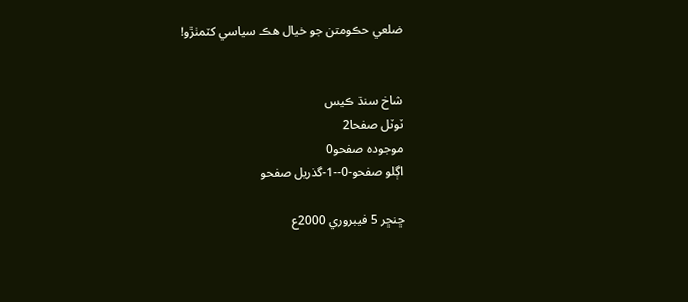ضلعي حڪومتن جو خيال هڪ سياسي کٽمٺڙو!


شاخ سنڌ ڪيس
ٽوٽل صفحا2
موجودہ صفحو0
اڳلو صفحو-0--1-گذريل صفحو

ڇنڇر 5 فيبروري 2000ع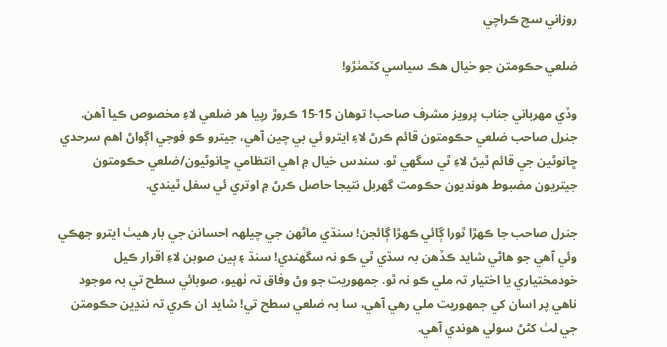روزاني سچ ڪراچي

ضلعي حڪومتن جو خيال هڪ سياسي کٽمٺڙو!

وڏي مھرباني جناب پرويز مشرف صاحب! توهان 15-15 ڪروڙ رپيا هر ضلعي لاءِ مخصوص ڪيا آهن. جنرل صاحب ضلعي حڪومتون قائم ڪرڻ لاءِ ايترو ئي بي چين آهي، جيترو ڪو فوجي اڳواڻ اهم سرحدي ڇانوڻين جي قائم ٿيڻ لاءِ ٿي سگهي ٿو. سندس خيال ۾ اهي انتظامي ڇانوڻيون/ضلعي حڪومتون جيتريون مضبوط هونديون حڪومت گهربل نتيجا حاصل ڪرڻ ۾ اوتري ئي سفل ٿيندي.

جنرل صاحب جا ڪھڙا ٿورا ڳائي ڪھڙا ڳائجن! سنڌي ماڻهن جي چيلھہ احسانن جي بار هيٺ ايترو جهڪي وئي آهي جو هاڻي شايد ڪڏهن بہ سڌي ٿي ڪو نہ سگهندي! سنڌ ۽ ٻين صوبن لاءِ اقرار ڪيل خودمختياري يا اختيار تہ ملي ڪو نہ ٿو. جمھوريت جو وڻ وفاق تہ ٺھيو، صوبائي سطح تي بہ موجود ناهي پر اسان کي جمھوريت ملي رهي آهي، سا بہ ضلعي سطح تي! شايد ان ڪري تہ ننڍين حڪومتن جي لٺ کڻڻ سولي هوندي آهي.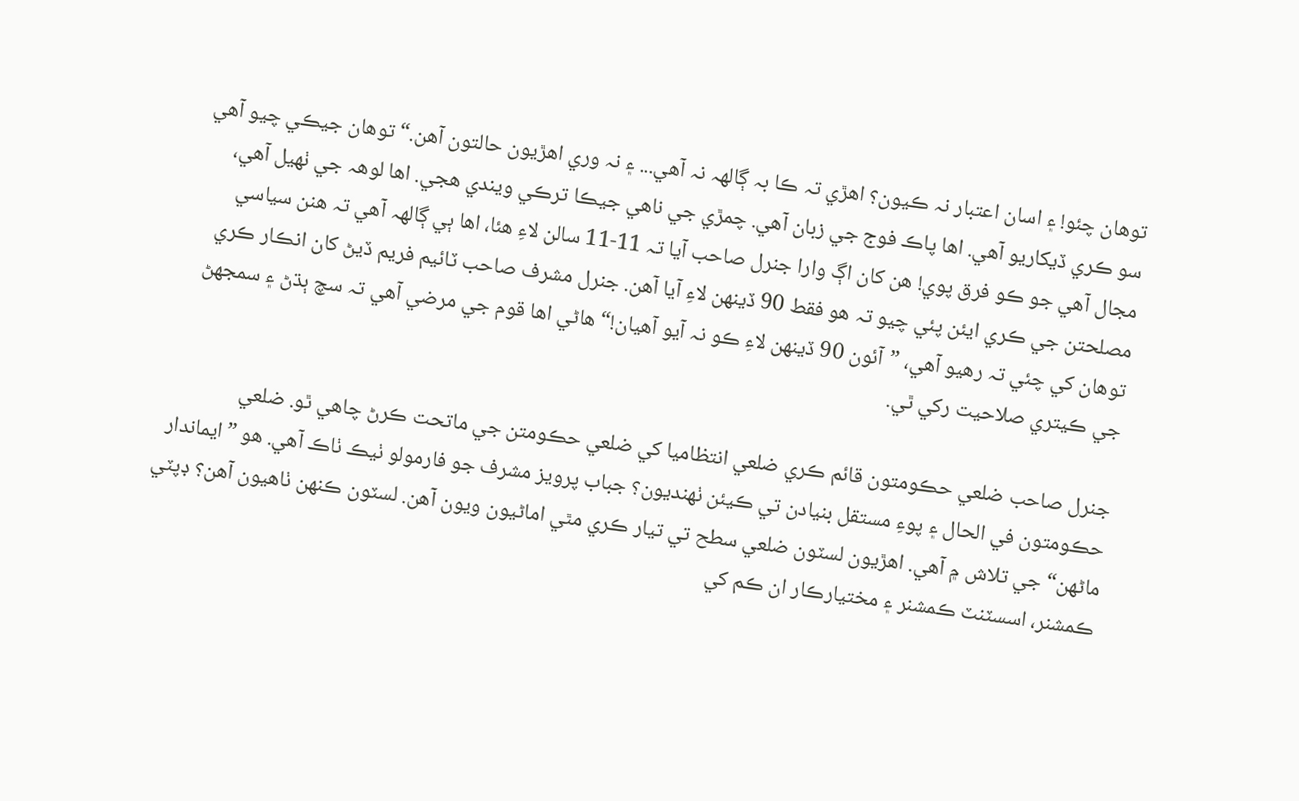توهان چئو! ۽ اسان اعتبار نہ ڪيون؟ اهڙي تہ ڪا بہ ڳالھہ نہ آهي... ۽ نہ وري اهڙيون حالتون آهن.“ توهان جيڪي چيو آهي سو ڪري ڏيکاريو آهي. اها پاڪ فوج جي زبان آهي. چمڙي جي ناهي جيڪا ترڪي ويندي هجي. اها لوھہ جي ٺھيل آهي، مجال آهي جو ڪو فرق پوي! هن کان اڳ وارا جنرل صاحب آيا تہ 11-11 سالن لاءِ هئا، اها ٻي ڳالھہ آهي تہ هنن سياسي مصلحتن جي ڪري ايئن پئي چيو تہ هو فقط 90 ڏينھن لاءِ آيا آهن. جنرل مشرف صاحب ٽائيم فريم ڏيڻ کان انڪار ڪري توهان کي چئي تہ رهيو آهي، ”آئون 90 ڏينھن لاءِ ڪو نہ آيو آهيان!“ هاڻي اها قوم جي مرضي آهي تہ سچ ٻڌڻ ۽ سمجهڻ جي ڪيتري صلاحيت رکي ٿي.

جنرل صاحب ضلعي حڪومتون قائم ڪري ضلعي انتظاميا کي ضلعي حڪومتن جي ماتحت ڪرڻ چاهي ٿو. ضلعي حڪومتون في الحال ۽ پوءِ مستقل بنيادن تي ڪيئن ٺھنديون؟ جباب پرويز مشرف جو فارمولو ٺيڪ ٺاڪ آهي. هو ”ايماندار ماڻهن“ جي تلاش ۾ آهي. اهڙيون لسٽون ضلعي سطح تي تيار ڪري مٿي اماڻيون ويون آهن. لسٽون ڪنھن ٺاهيون آهن؟ ڊپٽي ڪمشنر، اسسٽنٽ ڪمشنر ۽ مختيارڪار ان ڪم کي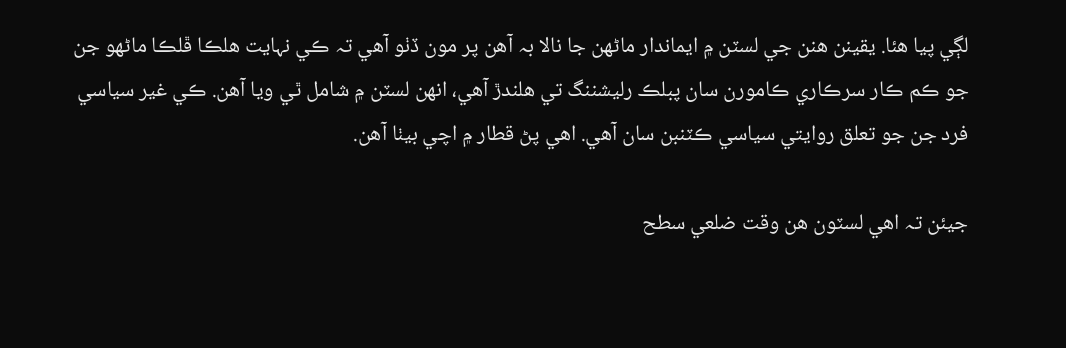لڳي پيا هئا. يقينن هنن جي لسٽن ۾ ايماندار ماڻهن جا نالا بہ آهن پر مون ڏٺو آهي تہ ڪي نہايت هلڪا ڦلڪا ماڻهو جن جو ڪم ڪار سرڪاري ڪامورن سان پبلڪ رليشننگ تي هلندڙ آهي، انھن لسٽن ۾ شامل ٿي ويا آهن. ڪي غير سياسي فرد جن جو تعلق روايتي سياسي ڪٽنبن سان آهي. اهي پڻ قطار ۾ اچي بيٺا آهن.

جيئن تہ اهي لسٽون هن وقت ضلعي سطح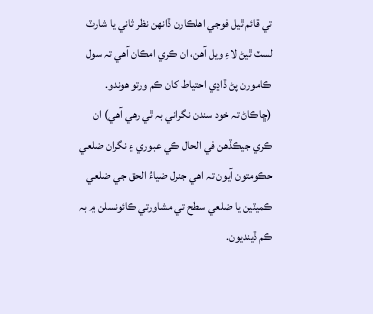تي قائم ٿيل فوجي اهلڪارن ڏانھن نظر ثاني يا شارٽ لسٽ ٿيڻ لاءِ ويل آهن، ان ڪري امڪان آهي تہ سول ڪامورن پڻ ڏاڍي احتياط کان ڪم ورتو هوندو. (ڇاڪاڻ تہ خود سندن نگراني بہ ٿي رهي آهي) ان ڪري جيڪڏهن في الحال ڪي عبوري ۽ نگران ضلعي حڪومتون آيون تہ اهي جنرل ضياءُ الحق جي ضلعي ڪميٽين يا ضلعي سطح تي مشاورتي ڪائونسلن ۾ بہ ڪم ڏينديون.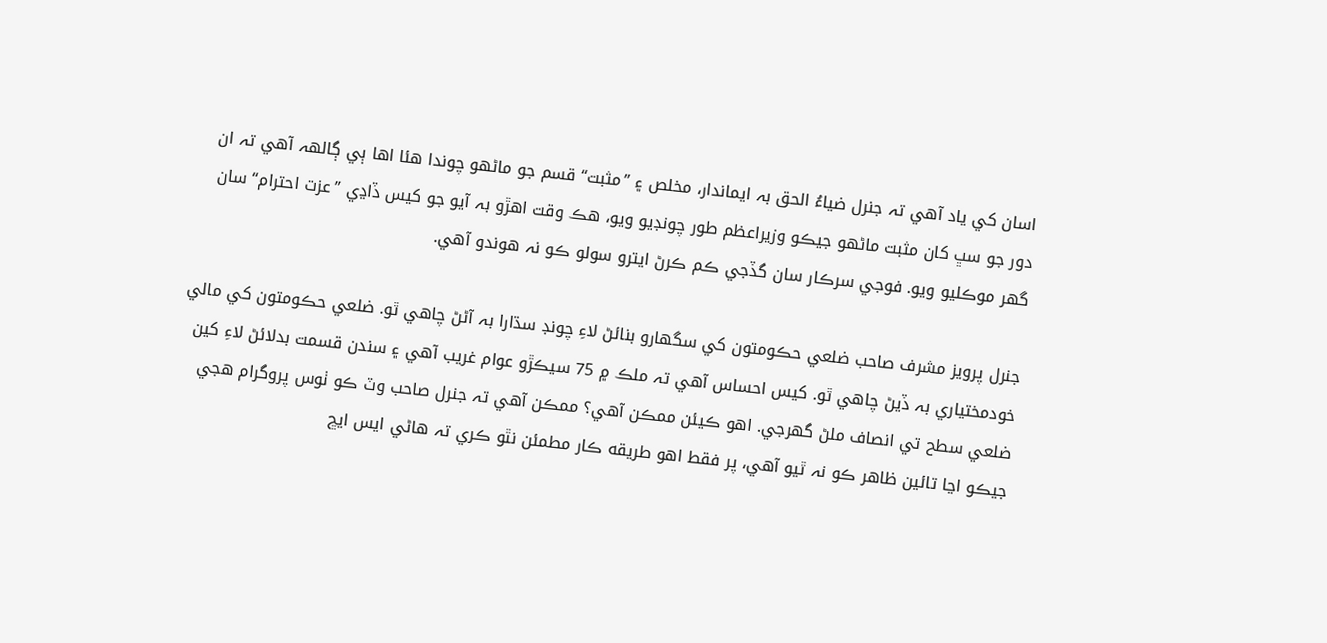اسان کي ياد آهي تہ جنرل ضياءُ الحق بہ ايماندار، مخلص ۽ ”مثبت“ قسم جو ماڻهو چوندا هئا اها ٻي ڳالھہ آهي تہ ان دور جو سڀ کان مثبت ماڻهو جيڪو وزيراعظم طور چونڊيو ويو، هڪ وقت اهڙو بہ آيو جو کيس ڏاڍي ”عزت احترام“ سان گهر موڪليو ويو. فوجي سرڪار سان گڏجي ڪم ڪرڻ ايترو سولو ڪو نہ هوندو آهي.

جنرل پرويز مشرف صاحب ضلعي حڪومتون کي سگهارو بنائڻ لاءِ چونڊ سڌارا بہ آڻڻ چاهي ٿو. ضلعي حڪومتون کي مالي خودمختياري بہ ڏيڻ چاهي ٿو. کيس احساس آهي تہ ملڪ ۾ 75 سيڪڙو عوام غريب آهي ۽ سندن قسمت بدلائڻ لاءِ کين ضلعي سطح تي انصاف ملڻ گهرجي. اهو ڪيئن ممڪن آهي؟ ممڪن آهي تہ جنرل صاحب وٽ ڪو ٺوس پروگرام هجي جيڪو اڃا تائين ظاهر ڪو نہ ٿيو آهي، پر فقط اهو طريقه ڪار مطمئن نٿو ڪري تہ هاڻي ايس ايڇ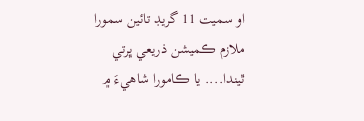او سميت 11 گريڊ تائين سمورا ملازم ڪميشن ذريعي ڀرتي ٿيندا.... يا ڪامورا شاهيءَ ۾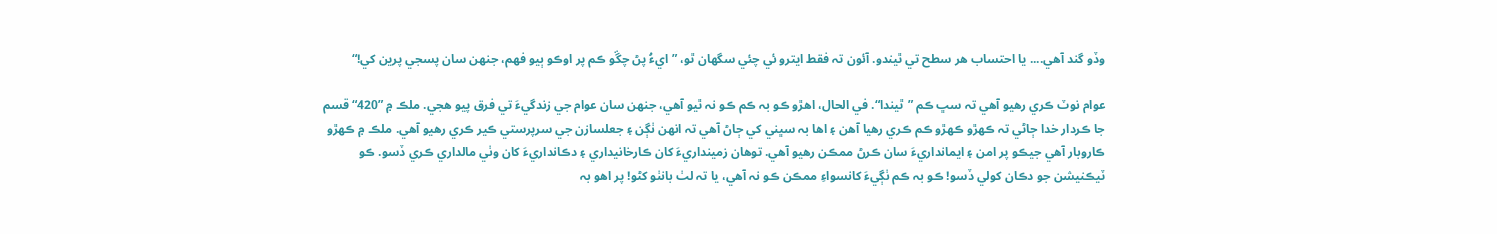وڏو گند آهي.... يا احتساب هر سطح تي ٿيندو. آئون تہ فقط ايترو ئي چئي سگهان ٿو، ”ايءُ پڻ چڱو ڪم پر اوڪو ٻيو فهم، جنھن سان پسجي پرين کي!“

عوام نوٽ ڪري رهيو آهي تہ سڀ ڪم ”ٿيندا“. في الحال، اهڙو ڪو بہ ڪم ڪو نہ ٿيو آهي، جنھن سان عوام جي زندگيءَ تي فرق پيو هجي. ملڪ ۾ ”420“ قسم جا ڪردار خدا ڄاڻي تہ ڪھڙو ڪھڙو ڪم ڪري رهيا آهن ۽ اها بہ سڀني کي ڄاڻ آهي تہ انھن ٺڳن ۽ جعلسازن جي سرپرستي ڪير ڪري رهيو آهي. ملڪ ۾ ڪھڙو ڪاروبار آهي جيڪو پر امن ۽ ايمانداريءَ سان ڪرڻ ممڪن رهيو آهي. توهان زمينداريءَ کان ڪارخانيداري ۽ دڪانداريءَ کان وٺي مالداري ڪري ڏسو. ڪو ٽيڪنيشن جو دڪان کولي ڏسو! ڪو بہ ڪم ٺڳيءَ کانسواءِ ممڪن ڪو نہ آهي، يا تہ لٺ بانٺو کڻو! پر اهو بہ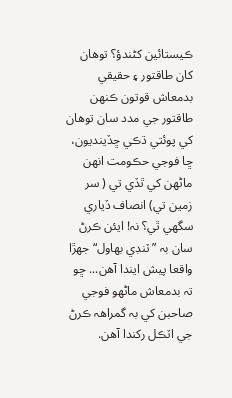ڪيستائين کڻندؤ؟ توهان کان طاقتور ۽ حقيقي بدمعاش قوتون ڪنھن طاقتور جي مدد سان توهان کي پوئتي ڌڪي ڇڏينديون، ڇا فوجي حڪومت انھن ماڻهن کي ٿڏي تي ( سر زمين تي) انصاف ڏياري سگهي ٿي؟ نہ! ايئن ڪرڻ سان بہ ”ٽنڊي بھاول“ جھڙا واقعا پيش ايندا آهن... ڇو تہ بدمعاش ماڻهو فوجي صاحبن کي بہ گمراھہ ڪرڻ جي اٽڪل رکندا آهن.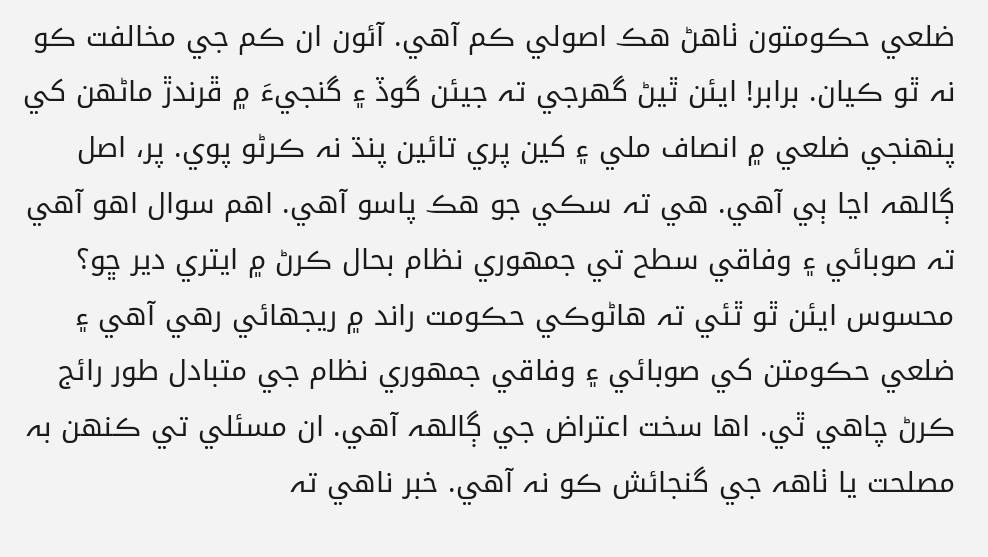ضلعي حڪومتون ٺاهڻ هڪ اصولي ڪم آهي. آئون ان ڪم جي مخالفت ڪو نہ ٿو ڪيان. برابر! ايئن ٿيڻ گهرجي تہ جيئن گوڏ ۽ گنجيءَ ۾ ڦرندڙ ماڻهن کي پنھنجي ضلعي ۾ انصاف ملي ۽ کين پري تائين پنڌ نہ ڪرڻو پوي. پر، اصل ڳالھہ اڃا ٻي آهي. هي تہ سڪي جو هڪ پاسو آهي. اهم سوال اهو آهي تہ صوبائي ۽ وفاقي سطح تي جمھوري نظام بحال ڪرڻ ۾ ايتري دير ڇو؟ محسوس ايئن ٿو ٿئي تہ هاڻوڪي حڪومت راند ۾ ريجهائي رهي آهي ۽ ضلعي حڪومتن کي صوبائي ۽ وفاقي جمھوري نظام جي متبادل طور رائج ڪرڻ چاهي ٿي. اها سخت اعتراض جي ڳالھہ آهي. ان مسئلي تي ڪنھن بہ مصلحت يا ٺاھہ جي گنجائش ڪو نہ آهي. خبر ناهي تہ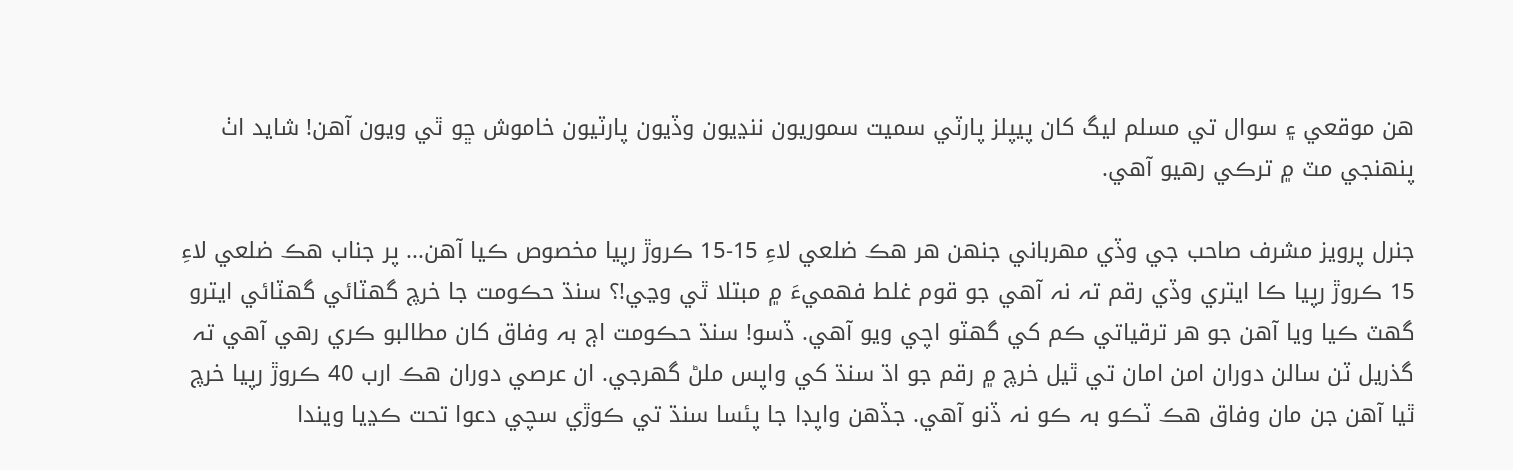هن موقعي ۽ سوال تي مسلم ليگ کان پيپلز پارٽي سميت سموريون ننڍيون وڏيون پارٽيون خاموش ڇو ٿي ويون آهن! شايد اٺ پنھنجي مٽ ۾ ترڪي رهيو آهي.

جنرل پرويز مشرف صاحب جي وڏي مھرباني جنھن هر هڪ ضلعي لاءِ 15-15 ڪروڙ رپيا مخصوص ڪيا آهن... پر جناب هڪ ضلعي لاءِ 15 ڪروڙ رپيا ڪا ايتري وڏي رقم تہ نہ آهي جو قوم غلط فهميءَ ۾ مبتلا ٿي وڃي!؟ سنڌ حڪومت جا خرچ گهٽائي گهٽائي ايترو گهٽ ڪيا ويا آهن جو هر ترقياتي ڪم کي گهٽو اچي ويو آهي. ڏسو! سنڌ حڪومت اڄ بہ وفاق کان مطالبو ڪري رهي آهي تہ گذريل ٽن سالن دوران امن امان تي ٿيل خرچ ۾ رقم جو اڌ سنڌ کي واپس ملڻ گهرجي. ان عرصي دوران هڪ ارب 40 ڪروڙ رپيا خرچ ٿيا آهن جن مان وفاق هڪ ٽڪو بہ ڪو نہ ڏنو آهي. جڏهن واپڊا جا پئسا سنڌ تي ڪوڙي سچي دعوا تحت ڪڍيا ويندا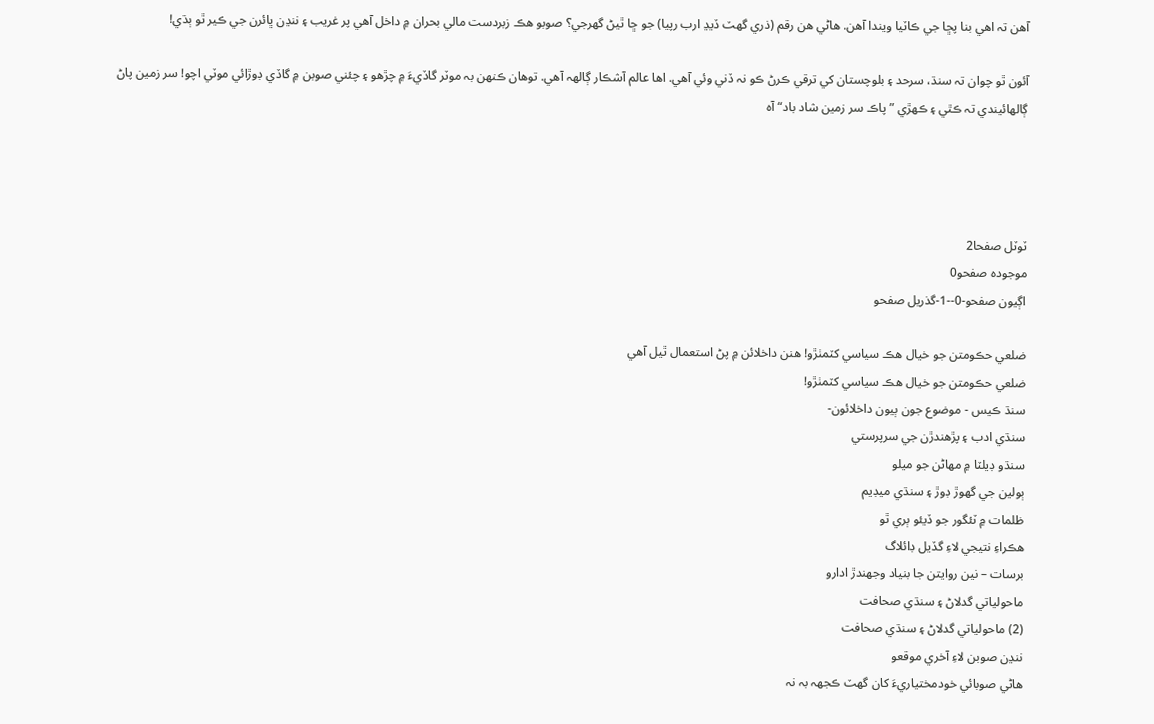آهن تہ اهي بنا پڇا جي ڪاٽيا ويندا آهن. هاڻي هن رقم (ذري گهٽ ڏيڍ ارب رپيا) جو ڇا ٿيڻ گهرجي؟ صوبو هڪ زبردست مالي بحران ۾ داخل آهي پر غريب ۽ ننڍن ڀائرن جي ڪير ٿو ٻڌي!

آئون ٿو چوان تہ سنڌ، سرحد ۽ بلوچستان کي ترقي ڪرڻ ڪو نہ ڏني وئي آهي. اها عالم آشڪار ڳالھہ آهي. توهان ڪنھن بہ موٽر گاڏيءَ ۾ چڙهو ۽ چئني صوبن ۾ گاڏي ڊوڙائي موٽي اچو! سر زمين پاڻ ڳالهائيندي تہ ڪٿي ۽ ڪھڙي ”پاڪ سر زمين شاد باد“ آه




ٽوٽل صفحا2
موجودہ صفحو0
اڳيون صفحو-0--1-گذريل صفحو

ضلعي حڪومتن جو خيال هڪ سياسي کٽمٺڙو! ھنن داخلائن ۾ پڻ استعمال ٿيل آھي
ضلعي حڪومتن جو خيال هڪ سياسي کٽمٺڙو!
سنڌ ڪيس - موضوع جون ٻيون داخلائون-
سنڌي ادب ۽ پڙهندڙن جي سرپرستي
سنڌو ڊيلٽا ۾ مهاڻن جو ميلو
ٻولين جي گهوڙ ڊوڙ ۽ سنڌي ميڊيم
ظلمات ۾ ٽئگور جو ڏيئو ٻري ٿو
هڪراءِ نتيجي لاءِ گڏيل ڊائلاگ
برسات – نين روايتن جا بنياد وجهندڙ ادارو
ماحولياتي گدلاڻ ۽ سنڌي صحافت
(2) ماحولياتي گدلاڻ ۽ سنڌي صحافت
ننڍن صوبن لاءِ آخري موقعو
هاڻي صوبائي خودمختياريءَ کان گهٽ ڪجھہ بہ نہ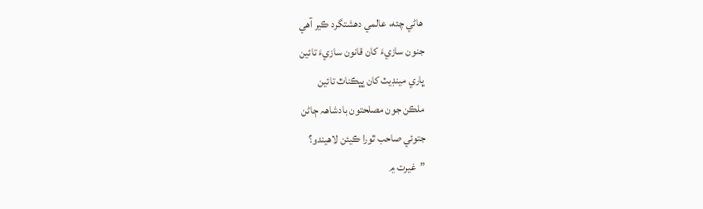هاڻي چئه، عالمي دهشتگرد ڪير آهي
جنون سازيءَ کان قانون سازيءَ تائين
ڀاري مينڊيٽ کان ڀڀڪناٿ تائين
ملڪن جون مصلحتون بادشاھہ ڄاڻن
جتوئي صاحب ٿورا ڪيئن لاهيندو؟
”غيرت ۾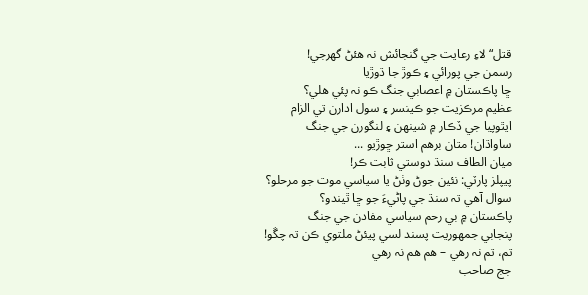قتل“ لاءِ رعايت جي گنجائش نہ هئڻ گهرجي!
رسمن جي پورائي ۽ ڪوڙ جا ڌوڙيا
ڇا پاڪستان ۾ اعصابي جنگ ڪو نہ پئي هلي؟
عظيم مرڪزيت جو ڪينسر ۽ سول ادارن تي الزام
ايٿوپيا جي ڏڪار ۾ شينھن ۽ لنگورن جي جنگ
ساواڌان! متان برهم استر ڇوڙيو ...
ميان الطاف سنڌ دوستي ثابت ڪر!
پيپلز پارٽي: نئين جوڻ وٺڻ يا سياسي موت جو مرحلو؟
سوال آهي تہ سنڌ جي پاڻيءَ جو ڇا ٿيندو؟
پاڪستان ۾ بي رحم سياسي مفادن جي جنگ
پنجابي جمهوريت پسند لسي پيئڻ ملتوي ڪن تہ چڱو!
تم، تم نہ رهي – هم هم نہ رهي
جج صاحب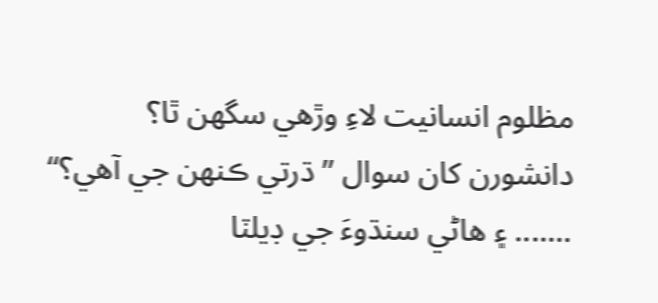مظلوم انسانيت لاءِ وڙهي سگهن ٿا؟
دانشورن کان سوال ”ڌرتي ڪنھن جي آهي؟“
....... ۽ هاڻي سنڌوءَ جي ڊيلٽا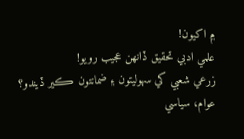۾ اکيون!
علمي ادبي تحقيق ڏانھن عجيب رويو!
زرعي شعبي کي سهوليتون ۽ ضمانتون ڪير ڏيندو؟
عوام، سياسي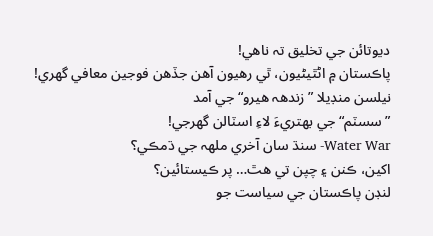ديوتائن جي تخليق تہ ناهي!
پاڪستان ۾ اڻٿيڻيون، ٿي رهيون آهن جڏهن فوجين معافي گهري!
نيلسن منڊيلا ”زندھہ هيرو“ جي آمد
”سسٽم“ جي بھتريءَ لاءِ اسٽالن گهرجي!
Water War- سنڌ سان آخري ملھہ جي ڌمڪي؟
اکين، ڪنن ۽ چپن تي هٿ… پر ڪيستائين؟
لنڊن پاڪستان جي سياست جو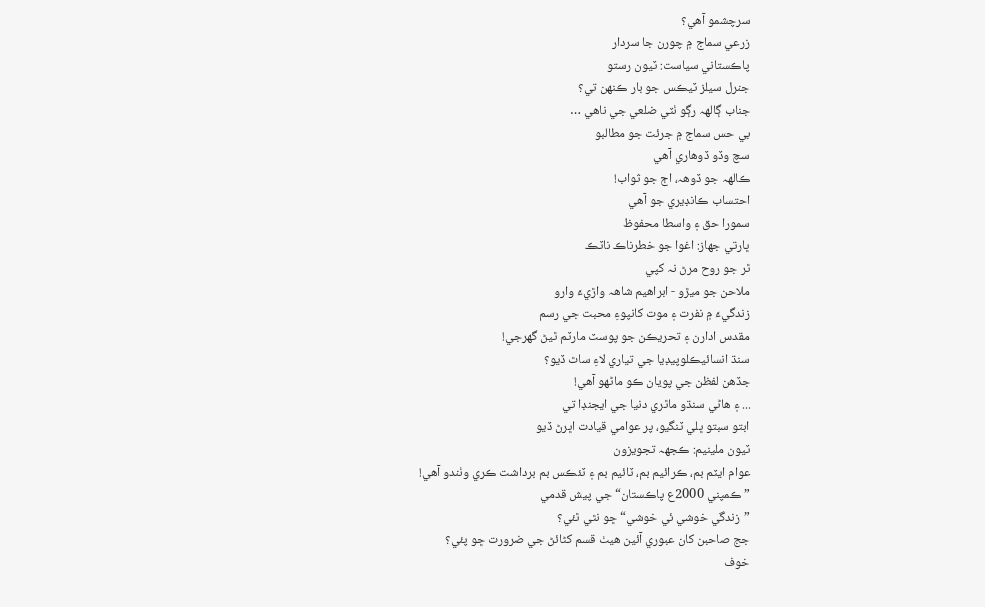سرچشمو آهي؟
زرعي سماج ۾ چورن جا سردار
پاڪستاني سياست: ٽيون رستو
جنرل سيلز ٽيڪس جو بار ڪنھن تي؟
جناب ڳالھہ رڳو ٺٽي ضلعي جي ناهي …
بي حس سماج ۾ جرئت جو مطالبو
سچ وڏو ڏوهاري آهي
ڪالھہ جو ڏوھہ، اڄ جو ثواب!
احتساب ڪانڊيري جو آهي
سمورا حق ۽ واسطا محفوظ
ڀارتي جهاز: اغوا جو خطرناڪ ناٽڪ
ٿر جو روح مرڻ نہ کپي
ملاحن جو ميڙو - ابراهيم شاھہ واڙيءَ وارو
زندگيءَ ۾ نفرت ۽ موت کانپوءِ محبت جي رسم
مقدس ادارن ۽ تحريڪن جو پوسٽ مارٽم ٿيڻ گهرجي!
سنڌ انسائيڪلوپيڊيا جي تياري لاءِ ساٿ ڏيو؟
جڏهن لفظن جي پويان ڪو ماڻهو آهي!
... ۽ هاڻي سنڌو ماٿري دنيا جي ايجنڊا تي
ابتو سبتو ڀلي ٽنگيو، پر عوامي قيادت اڀرڻ ڏيو
ٽيون ملينيم: ڪجھہ تجويزون
عوام ايٽم بم، ڪرائيم بم، ٽائيم بم ۽ ٽئڪس بم برداشت ڪري وٺندو آهي!
”ڪمپني 2000ع پاڪستان“ جي پيش قدمي
”زندگي خوشي ئي خوشي“ ڇو نٿي ٿئي؟
جج صاحبن کان عبوري آئين هيٺ قسم کڻائڻ جي ضرورت ڇو پئي؟
خوف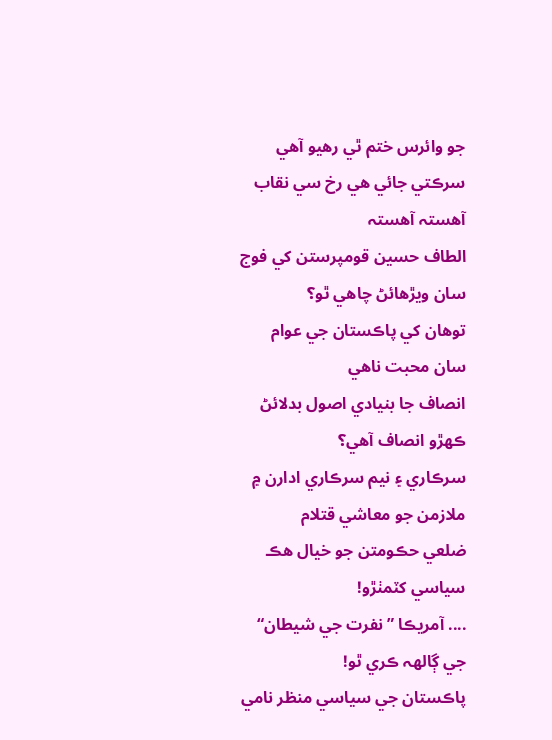جو وائرس ختم ٿي رهيو آهي
سرڪتي جائي هي رخ سي نقاب آهستہ آهستہ
الطاف حسين قومپرستن کي فوج سان ويڙهائڻ چاهي ٿو؟
توهان کي پاڪستان جي عوام سان محبت ناهي
انصاف جا بنيادي اصول بدلائڻ ڪھڙو انصاف آهي؟
سرڪاري ۽ نيم سرڪاري ادارن ۾ ملازمن جو معاشي قتلام
ضلعي حڪومتن جو خيال هڪ سياسي کٽمٺڙو!
.... آمريڪا ”نفرت جي شيطان“ جي ڳالھہ ڪري ٿو!
پاڪستان جي سياسي منظر نامي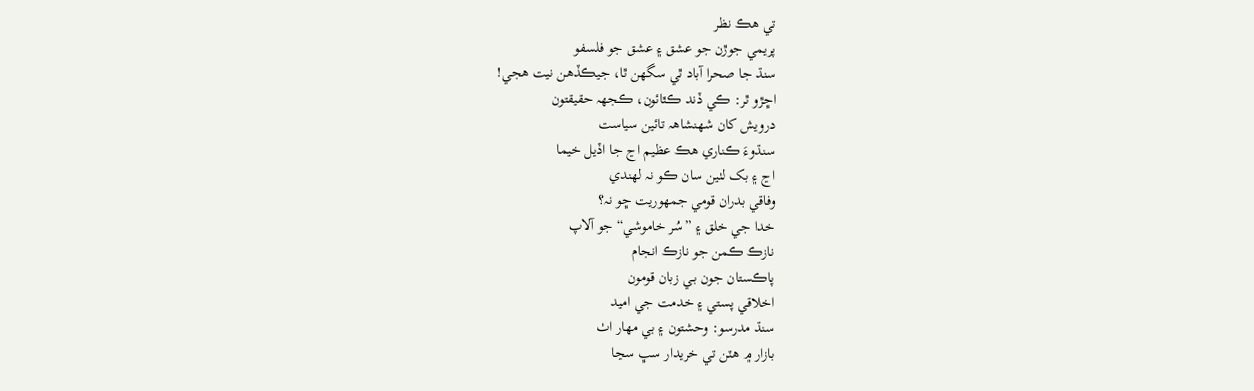تي هڪ نظر
پريمي جوڙن جو عشق ۽ عشق جو فلسفو
سنڌ جا صحرا آباد ٿي سگهن ٿا، جيڪڏهن نيت هجي!
اڇڙو ٿر: ڪي ڏند ڪٿائون، ڪجھہ حقيقتون
درويش کان شهنشاھہ تائين سياست
سنڌوءَ ڪناري هڪ عظيم اڃ جا اڏيل خيما
اڃ ۽ بک لٺين سان ڪو نہ لهندي
وفاقي بدران قومي جمهوريت ڇو نہ؟
خدا جي خلق ۽ ”سُر خاموشي“ جو آلاپ
نازڪ ڪمن جو نازڪ انجام
پاڪستان جون بـي زبان قومون
اخلاقي پستي ۽ خدمت جي اميد
سنڌ مدرسو: وحشتون ۽ بي مهار اٺ
بازار ۾ هٽن تي خريدار سڀ سڃا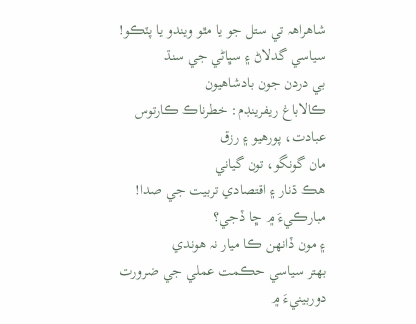شاهراھہ تي ستل جو يا مٿو ويندو يا پٽڪو!
سياسي گدلاڻ ۽ سڀاڻي جي سنڌ
بي دردن جون بادشاهيون
ڪالاباغ ريفرينڊم: خطرناڪ ڪارتوس
عبادت، پورهيو ۽ رزق
مان گونگو، تون گياني
هڪ ڌنار ۽ اقتصادي تربيت جي صدا!
مبارڪيءَ ۾ ڇا ڏجي؟
۽ مون ڏانھن ڪا ميار نہ هوندي
بھتر سياسي حڪمت عملي جي ضرورت
دوربينيءَ ۾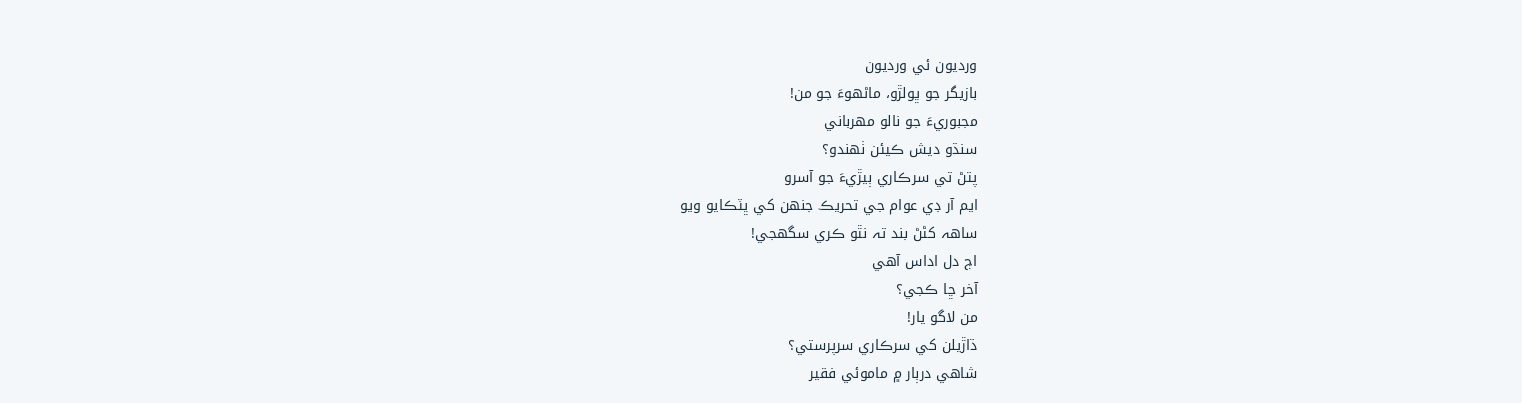ورديون ئي ورديون
بازيگر جو ڀولڙو، ماڻهوءَ جو من!
مجبوريءَ جو نالو مهرباني
سنڌو ديش ڪيئن ٺھندو؟
پتڻ تي سرڪاري ٻيڙيءَ جو آسرو
ايم آر ڊي عوام جي تحريڪ جنھن کي ڀٽڪايو ويو
ساھہ کڻڻ بند تہ نٿو ڪري سگهجي!
اڄ دل اداس آهي
آخر ڇا ڪجي؟
من لاگو يار!
ڌاڙيلن کي سرڪاري سرپرستي؟
شاهي درٻار ۾ ماموئي فقير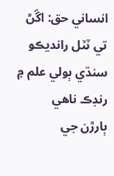انساني حق: اڱڻ تي ٽٽل رانديڪو
سنڌي ٻولي علم ۾ رنڊڪ ناهي
ٻارڙن جي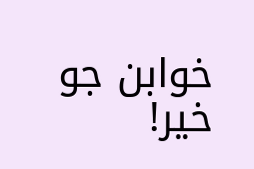خوابن جو خير!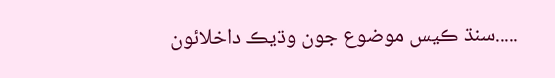.....سنڌ ڪيس موضوع جون وڌيڪ داخلائون